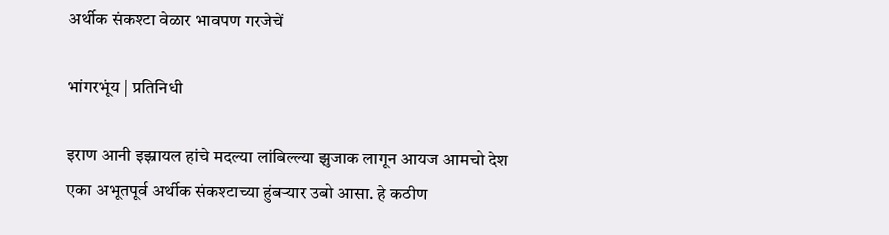अर्थीक संकश्टा वेळार भावपण गरजेचें

भांगरभूंय | प्रतिनिधी

इराण आनी इझ्रायल हांचे मदल्या लांबिल्ल्या झुजाक लागून आयज आमचो देश एका अभूतपूर्व अर्थीक संकश्टाच्या हुंबऱ्यार उबो आसा. हे कठीण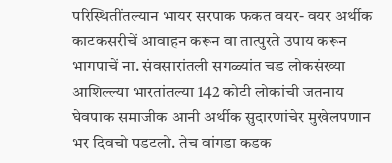परिस्थितींतल्यान भायर सरपाक फकत वयर- वयर अर्थीक काटकसरीचें आवाहन करून वा तात्पुरते उपाय करून भागपाचें ना. संवसारांतली सगळ्यांत चड लोकसंख्या आशिल्ल्या भारतांतल्या 142 कोटी लोकांची जतनाय घेवपाक समाजीक आनी अर्थीक सुदारणांचेर मुखेलपणान भर दिवचो पडटलो. तेच वांगडा कडक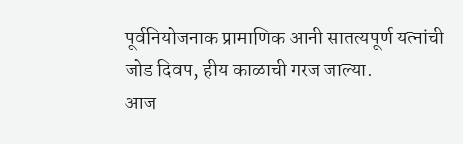पूर्वनियोजनाक प्रामाणिक आनी सातत्यपूर्ण यत्नांची जोड दिवप, हीय काळाची गरज जाल्या.
आज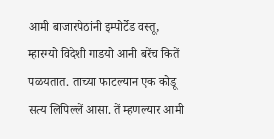आमी बाजारपेठांनी इम्पोर्टेड वस्तू, म्हारग्यो विदेशी गाडयो आनी बरेंच कितें पळयतात. ताच्या फाटल्यान एक कोडू सत्य लिपिल्लें आसा. तें म्हणल्यार आमी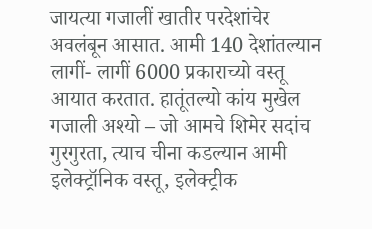जायत्या गजालीं खातीर परदेशांचेर अवलंबून आसात. आमी 140 देशांतल्यान लागीं- लागीं 6000 प्रकाराच्यो वस्तू आयात करतात. हातूंतल्यो कांय मुखेल गजाली अश्यो – जो आमचे शिमेर सदांच गुरगुरता, त्याच चीना कडल्यान आमी इलेक्ट्रॉनिक वस्तू, इलेक्ट्रीक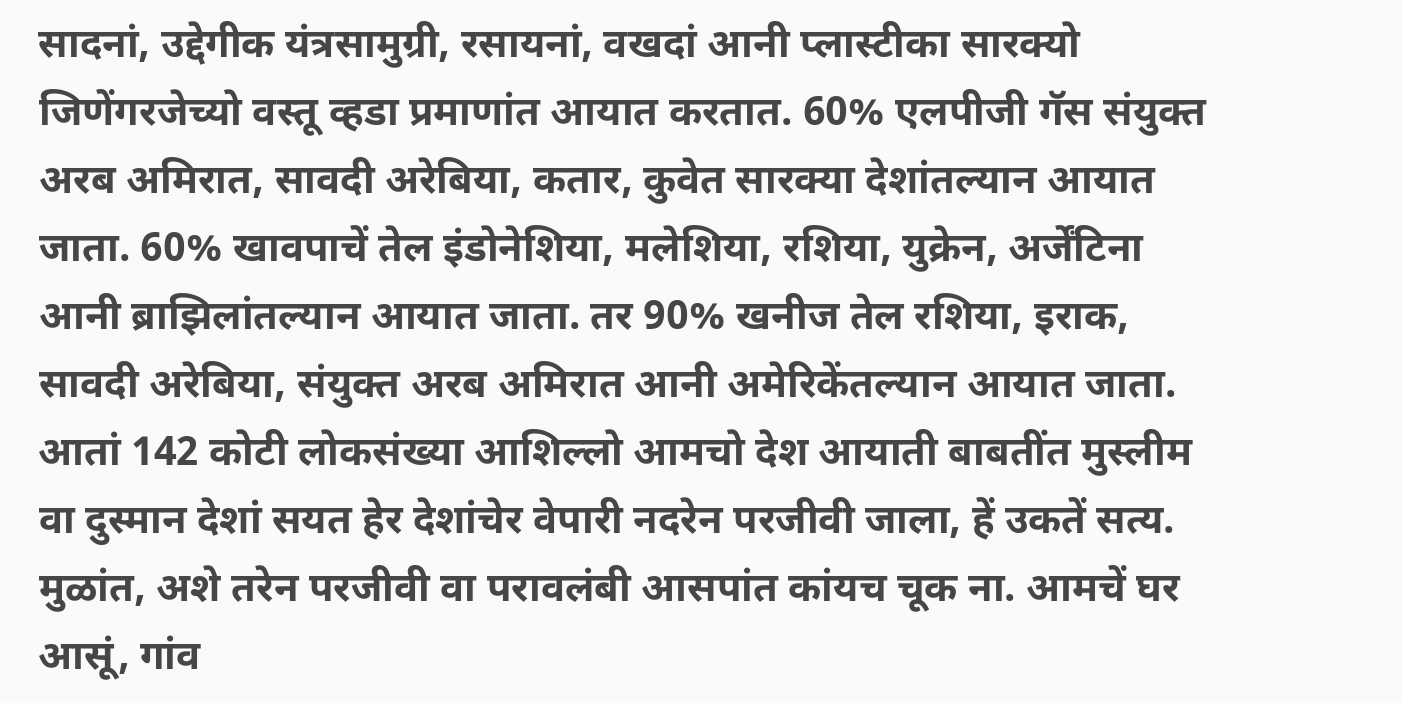सादनां, उद्देगीक यंत्रसामुग्री, रसायनां, वखदां आनी प्लास्टीका सारक्यो जिणेंगरजेच्यो वस्तू व्हडा प्रमाणांत आयात करतात. 60% एलपीजी गॅस संयुक्त अरब अमिरात, सावदी अरेबिया, कतार, कुवेत सारक्या देशांतल्यान आयात जाता. 60% खावपाचें तेल इंडोनेशिया, मलेशिया, रशिया, युक्रेन, अर्जेंटिना आनी ब्राझिलांतल्यान आयात जाता. तर 90% खनीज तेल रशिया, इराक, सावदी अरेबिया, संयुक्त अरब अमिरात आनी अमेरिकेंतल्यान आयात जाता.
आतां 142 कोटी लोकसंख्या आशिल्लो आमचो देश आयाती बाबतींत मुस्लीम वा दुस्मान देशां सयत हेर देशांचेर वेपारी नदरेन परजीवी जाला, हें उकतें सत्य. मुळांत, अशे तरेन परजीवी वा परावलंबी आसपांत कांयच चूक ना. आमचें घर आसूं, गांव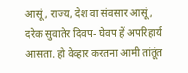आसूं, राज्य, देश वा संवसार आसूं, दरेक सुवातेर दिवप- घेवप हें अपरिहार्य आसता. हो वेव्हार करतना आमी तांतूंत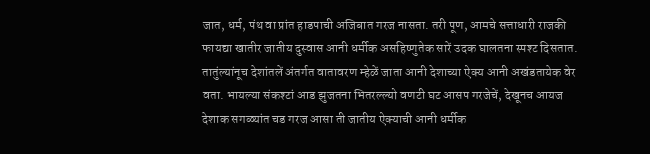जात, धर्म, पंथ वा प्रांत हाडपाची अजिबात गरज नासता. तरी पूण, आमचे सत्ताधारी राजकी फायद्या खातीर जातीय दुस्वास आनी धर्मीक असहिष्णुतेक सारें उदक घालतना स्पश्ट दिसतात. तातुंल्यांनूच देशांतलें अंतर्गत वातावरण म्हेळें जाता आनी देशाच्या ऐक्य आनी अखंडतायेक वेर वता. भायल्या संकश्टां आड झुजतना भितरल्ल्यो वणटी घट आसप गरजेचें, देखूनच आयज देशाक सगळ्यांत चड गरज आसा ती जातीय ऐक्याची आनी धर्मीक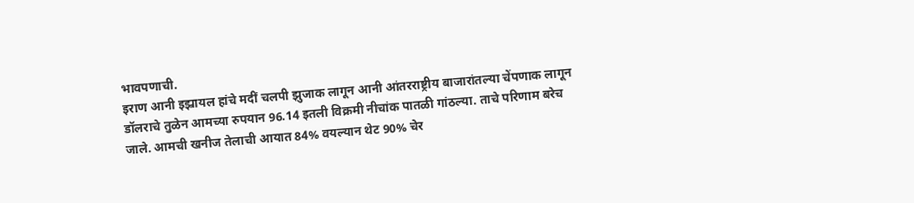भावपणाची.
इराण आनी इझ्रायल हांचे मदीं चलपी झुजाक लागून आनी आंतरराष्ट्रीय बाजारांतल्या चेंपणाक लागून डॉलराचे तुळेन आमच्या रुपयान 96.14 इतली विक्रमी नीचांक पातळी गांठल्या. ताचे परिणाम बरेच जाले. आमची खनीज तेलाची आयात 84% वयल्यान थेट 90% चेर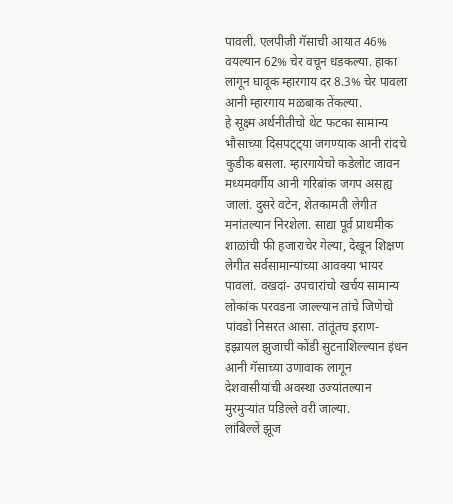पावली. एलपीजी गॅसाची आयात 46% वयल्यान 62% चेर वचून धडकल्या. हाका लागून घावूक म्हारगाय दर 8.3% चेर पावला आनी म्हारगाय मळबाक तेंकल्या.
हे सूक्ष्म अर्थनीतीचो थेट फटका सामान्य भौसाच्या दिसपट्ट्या जगण्याक आनी रांदचे कुडीक बसला. म्हारगायेचो कडेलोट जावन मध्यमवर्गीय आनी गरिबांक जगप असह्य जालां. दुसरे वटेन, शेतकामती लेगीत मनांतल्यान निरशेला. साद्या पूर्व प्राथमीक शाळांची फी हजाराचेर गेल्या, देखून शिक्षण लेगीत सर्वसामान्यांच्या आवक्या भायर पावलां. वखदां- उपचारांचो खर्चय सामान्य लोकांक परवडना जाल्ल्यान तांचे जिणेचो पांवडो निसरत आसा. तांतूंतच इराण- इझ्रायल झुजाची कोंडी सुटनाशिल्ल्यान इंधन आनी गॅसाच्या उणावाक लागून देशवासीयांची अवस्था उज्यांतल्यान मुरमुऱ्यांत पडिल्ले वरी जाल्या.
लांबिल्लें झूज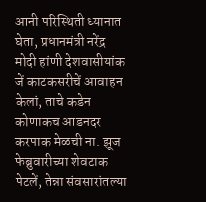आनी परिस्थिती ध्यानात घेता, प्रधानमंत्री नरेंद्र मोदी हांणी देशवासीयांक जें काटकसरीचें आवाहन केलां, ताचे कडेन कोणाकच आडनदर करपाक मेळची ना. झूज फेब्रुवारीच्या शेवटाक पेटलें, तेन्ना संवसारांतल्या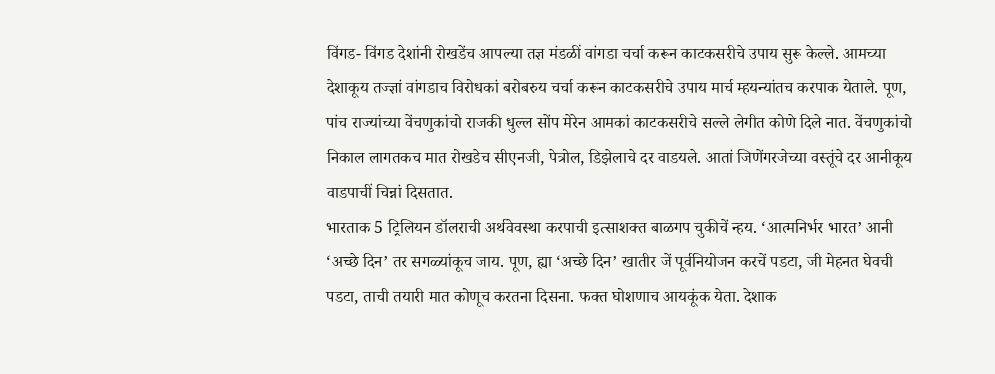विंगड- विंगड देशांनी रोखडेंच आपल्या तज्ञ मंडळीं वांगडा चर्चा करून काटकसरीचे उपाय सुरू केल्ले. आमच्या देशाकूय तज्ज्ञां वांगडाच विरोधकां बरोबरुय चर्चा करून काटकसरीचे उपाय मार्च म्हयन्यांतच करपाक येताले. पूण, पांच राज्यांच्या वेंचणुकांचो राजकी धुल्ल सोंप मेरेन आमकां काटकसरीचे सल्ले लेगीत कोणे दिले नात. वेंचणुकांचो निकाल लागतकच मात रोखडेच सीएनजी, पेत्रोल, डिझेलाचे दर वाडयले. आतां जिणेंगरजेच्या वस्तूंचे दर आनीकूय वाडपाचीं चिन्नां दिसतात.
भारताक 5 ट्रिलियन डॉलराची अर्थवेवस्था करपाची इत्साशक्त बाळगप चुकीचें न्हय. ‘आत्मनिर्भर भारत’ आनी ‘अच्छे दिन’ तर सगळ्यांकूच जाय. पूण, ह्या ‘अच्छे दिन’ खातीर जें पूर्वनियोजन करचें पडटा, जी मेहनत घेवची पडटा, ताची तयारी मात कोणूच करतना दिसना. फक्त घोशणाच आयकूंक येता. देशाक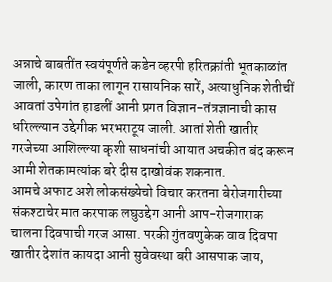अन्नाचे बाबतींत स्वयंपूर्णते कडेन व्हरपी हरितक्रांती भूतकाळांत जाली, कारण ताका लागून रासायनिक सारें, अत्याधुनिक शेतीचीं आवतां उपेगांत हाडलीं आनी प्रगत विज्ञान-तंत्रज्ञानाची कास धरिल्ल्यान उद्देगीक भरभराटूय जाली. आतां शेती खातीर गरजेच्या आशिल्ल्या कृशी साधनांची आयात अचकीत बंद करून आमी शेतकामत्यांक बरे दीस दाखोवंक शकनात.
आमचे अफाट अशे लोकसंख्येचो विचार करतना बेरोजगारीच्या संकश्टाचेर मात करपाक लघुउद्देग आनी आप-रोजगाराक चालना दिवपाची गरज आसा. परकी गुंतवणुकेक वाव दिवपा खातीर देशांत कायदा आनी सुवेवस्था बरी आसपाक जाय,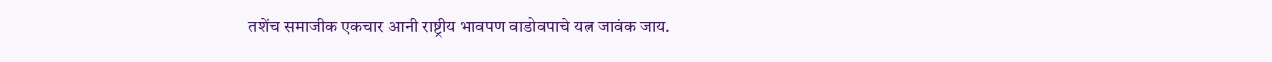तशेंच समाजीक एकचार आनी राष्ट्रीय भावपण वाडोवपाचे यत्न जावंक जाय.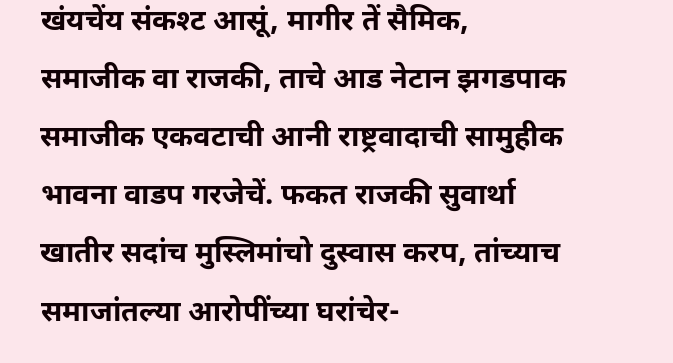खंयचेंय संकश्ट आसूं, मागीर तें सैमिक, समाजीक वा राजकी, ताचे आड नेटान झगडपाक समाजीक एकवटाची आनी राष्ट्रवादाची सामुहीक भावना वाडप गरजेचें. फकत राजकी सुवार्था खातीर सदांच मुस्लिमांचो दुस्वास करप, तांच्याच समाजांतल्या आरोपींच्या घरांचेर-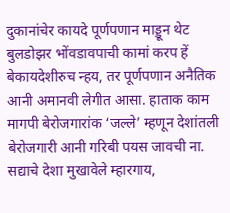दुकानांचेर कायदे पूर्णपणान माड्डून थेट बुलडोझर भोंवडावपाची कामां करप हें बेकायदेशीरुच न्हय, तर पूर्णपणान अनैतिक आनी अमानवी लेगीत आसा. हाताक काम मागपी बेरोजगारांक ‘जल्ले’ म्हणून देशांतली बेरोजगारी आनी गरिबी पयस जावची ना.
सद्याचे देशा मुखावेले म्हारगाय,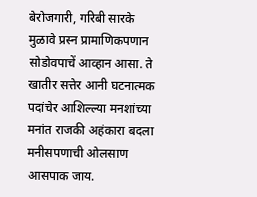बेरोजगारी, गरिबी सारके मुळावे प्रस्न प्रामाणिकपणान सोडोवपाचें आव्हान आसा. ते खातीर सत्तेर आनी घटनात्मक पदांचेर आशिल्ल्या मनशांच्या मनांत राजकी अहंकारा बदला मनीसपणाची ओलसाण आसपाक जाय.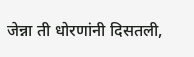जेन्ना ती धोरणांनी दिसतली,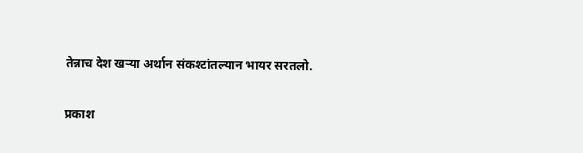तेन्नाच देश खऱ्या अर्थान संकश्टांतल्यान भायर सरतलो.

प्रकाश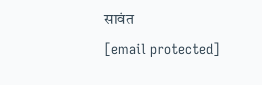सावंत
[email protected]